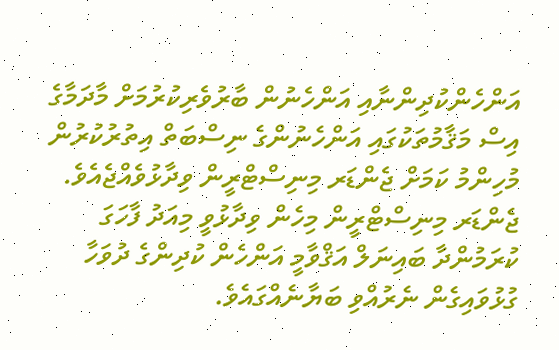އަންހެންކުދިންނާއި އަންހެނުން ބާރުވެރިކުރުމަށް މާދަމާގެ އިސް މަޤާމުތަކުގައި އަންހެނުންގެ ނިސްބަތް އިތުރުކުރުން މުހިންމު ކަމަށް ޖެންޑަރ މިނިސްޓްރީން ވިދާޅުވެއްޖެއެވެ.
ޖެންޑަރ މިނިސްޓްރީން މިހެން ވިދާޅުވީ މިއަދު ފާހަގަ ކުރަމުންދާ ބައިނަލް އަޤްވާމީ އަންހެން ކުދިންގެ ދުވަހާ ގުޅުވައިގެން ނެރުއްވި ބަޔާނެއްގައެވެ.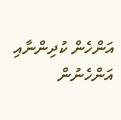އަންހެން ކުދިންނާއި އަންހެނުން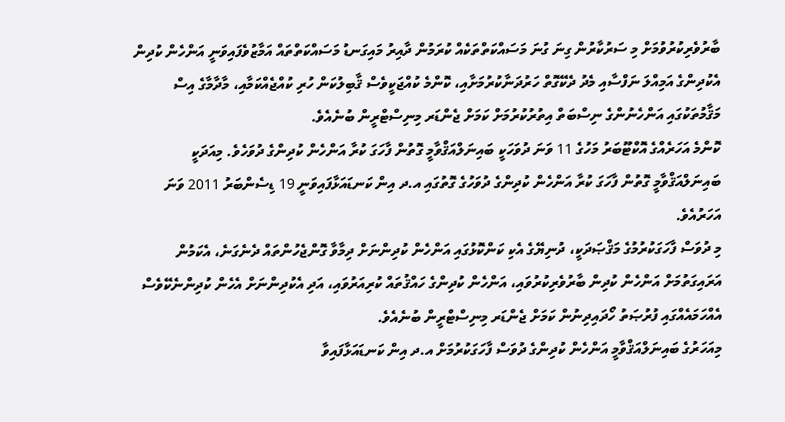ބާރުވެރިކުރުވުމަށް މި ސަރުކާރުން ގިނަ ގުނަ މަސައްކަތްތަކެއް ކުރަމުން ދާއިރު މައިގަނޑު މަސައްކަތްތައް އަމާޒުވެފައިވަނީ އަންހެން ކުދިން އެކުދިންގެ އަމިއްލަ ނަފްސާއި މެދު ދެކޭގޮތް ހަރުދަނާކުރުމަށާއި، ކޮންމެ ކުއްޖަކީވެސް ޤާބިލުކަން ހުރި ކުއްޖެއްކަމާއި، މާދާމާގެ އިސް މަޤާމުތަކުގައި އަންހެނުންގެ ނިސްބަތް އިތުރުކުރުމަށް ކަމަށް ޖެންޑަރ މިނިސްޓްރީން ބުނެއެވެ.
ކޮންމެ އަހަރެއްގެ އޮކްޓޫބަރު މަހުގެ 11 ވަނަ ދުވަހަކީ ބައިނަލްއަޤްވާމީ ގޮތުން ފާހަގަ ކުރާ އަންހެން ކުދިންގެ ދުވަހެވެ. މިއަދަކީ ބައިނަލްއަޤްވާމީ ގޮތުން ފާހަގަ ކުރާ އަންހެން ކުދިންގެ ދުވަހުގެ ގޮތުގައި އ.ދ އިން ކަނޑައަޅާފައިވަނީ 19 ޑިސެންބަރު 2011 ވަނަ އަހަރުއެވެ.
މި ދުވަސް ފާހަގަކުރުމުގެ މަޤްޞަދަކީ، ދުނިޔޭގެ އެކި ކަންކޮޅުގައި އަންހެން ކުދިންނަށް ދިމާވާ ގޮންޖެހުންތައް ދެނެގަނެ، އެކަމުން އަރައިގަތުމަށް އަންހެން ކުދިން ބާރުވެރިކުރުވައި، އަންހެން ކުދިންގެ ހައްޤުތައް ކުރިއަރުވައި، އަދި އެކުދިންނަށް އެހެން ކުދިންނެކޭވެސް އެއްހަމައެއްގައި ފުރުޞަތު ހޯދައިދިނުން ކަމަށް ޖެންޑަރ މިނިސްޓްރީން ބުނެއެވެ.
މިއަހަރުގެ ބައިނަލްއަޤްވާމީ އަންހެން ކުދިންގެ ދުވަސް ފާހަގަކުރުމަށް އ.ދ އިން ކަނޑައަޅާފައިވާ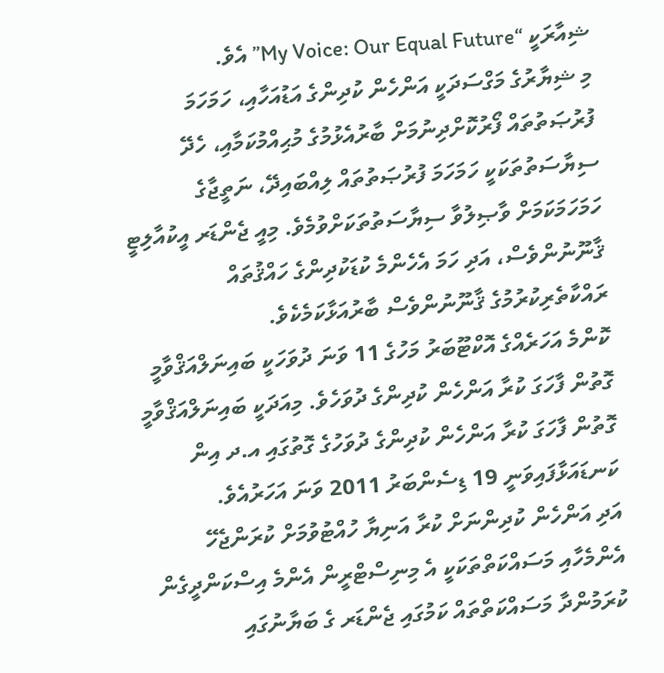ޝިއާރަކީ “My Voice: Our Equal Future” އެވެ.
މި ޝިޔާރުގެ މަގްސަދަކީ އަންހެން ކުދިންގެ އަޑުއަހާއި، ހަމަހަމަ ފުރުޞަތުތައް ފޯރުކޮށްދިނުމަށް ބާރުއެޅުމުގެ މުޙިއްމުކަމާއި، ހެދޭ ސިޔާސަތުތަކަކީ ހަމަހަމަ ފުރުޞަތުތައް ލިއްބައިދޭ، ނަތީޖާގެ ހަމަހަމަކަމަށް ވާޞިލުވާ ސިޔާސަތުތަކަށްވުމެވެ. މިއީ ޖެންޑަރ އީކުއާލިޓީ ޤާނޫނުންވެސް، އަދި ހަމަ އެހެންމެ ކުޑަކުދިންގެ ހައްޤުތައް ރައްކާތެރިކުރުމުގެ ޤާނޫނުންވެސް ބާރުއަޅާކަމެކެވެ.
ކޮންމެ އަހަރެއްގެ އޮކްޓޫބަރު މަހުގެ 11 ވަނަ ދުވަހަކީ ބައިނަލްއަޤްވާމީ ގޮތުން ފާހަގަ ކުރާ އަންހެން ކުދިންގެ ދުވަހެވެ. މިއަދަކީ ބައިނަލްއަޤްވާމީ ގޮތުން ފާހަގަ ކުރާ އަންހެން ކުދިންގެ ދުވަހުގެ ގޮތުގައި އ.ދ އިން ކަނޑައަޅާފައިވަނީ 19 ޑިސެންބަރު 2011 ވަނަ އަހަރުއެވެ.
އަދި އަންހެން ކުދިންނަށް ކުރާ އަނިޔާ ހުއްޓުވުމަށް ކުރަންޖެހޭ އެންމެހާއި މަސައްކަތްތަކަކީ އެ މިނިސްޓްރީން އެންމެ އިސްކަންދީގެން ކުރަމުންދާ މަސައްކަތްތައް ކަމުގައި ޖެންޑަރ ގެ ބަޔާނުގައި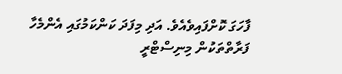ފާހަގަ ކޮށްފައިވެއެވެ. އަދި މިފަދަ ކަންކަމުގައި އެންމެހާ ފަރާތްތަކުން މިނިސްޓްރީ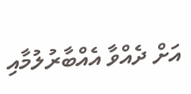އަށް ދެއްވާ އެއްބާރުލުމާއި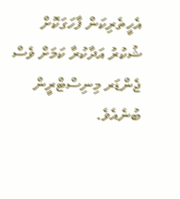އެހީތެރިކަން ފާހަގަކޮށް ޝުކުރު އަދާކުރާ ކަމަށް ވެސް ޖެންޑަރ މިނިސްޓްރީން ބުނެއެވެ.